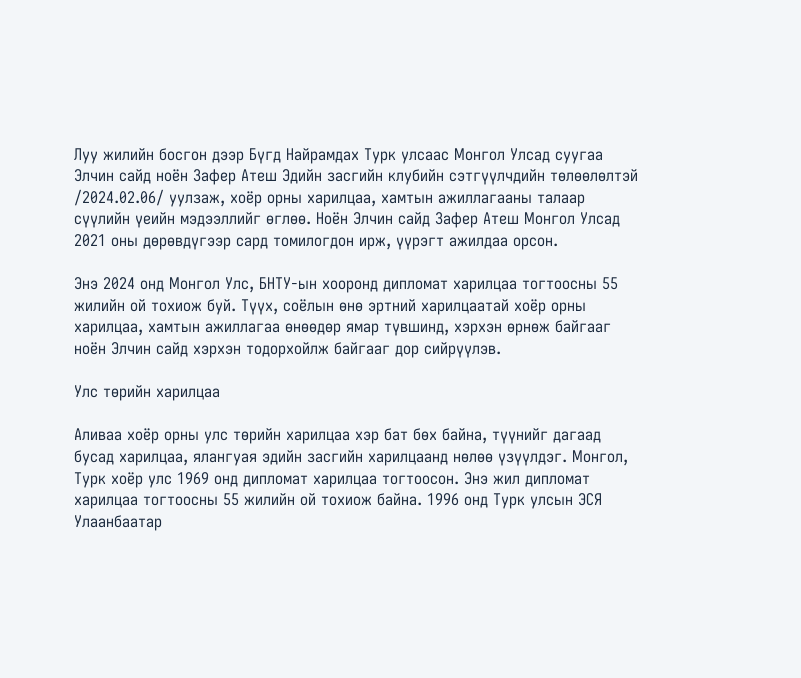Луу жилийн босгон дээр Бүгд Найрамдах Турк улсаас Монгол Улсад суугаа Элчин сайд ноён Зафер Атеш Эдийн засгийн клубийн сэтгүүлчдийн төлөөлөлтэй /2024.02.06/ уулзаж, хоёр орны харилцаа, хамтын ажиллагааны талаар сүүлийн үеийн мэдээллийг өглөө. Ноён Элчин сайд Зафер Атеш Монгол Улсад 2021 оны дөрөвдүгээр сард томилогдон ирж, үүрэгт ажилдаа орсон.

Энэ 2024 онд Монгол Улс, БНТУ-ын хооронд дипломат харилцаа тогтоосны 55 жилийн ой тохиож буй. Түүх, соёлын өнө эртний харилцаатай хоёр орны харилцаа, хамтын ажиллагаа өнөөдөр ямар түвшинд, хэрхэн өрнөж байгааг ноён Элчин сайд хэрхэн тодорхойлж байгааг дор сийрүүлэв.

Улс төрийн харилцаа

Аливаа хоёр орны улс төрийн харилцаа хэр бат бөх байна, түүнийг дагаад бусад харилцаа, ялангуая эдийн засгийн харилцаанд нөлөө үзүүлдэг. Монгол, Турк хоёр улс 1969 онд дипломат харилцаа тогтоосон. Энэ жил дипломат харилцаа тогтоосны 55 жилийн ой тохиож байна. 1996 онд Турк улсын ЭСЯ Улаанбаатар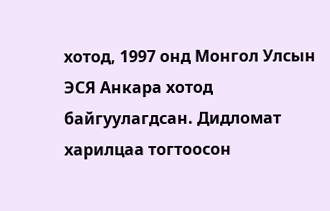хотод, 1997 онд Монгол Улсын ЭСЯ Анкара хотод байгуулагдсан. Дидломат харилцаа тогтоосон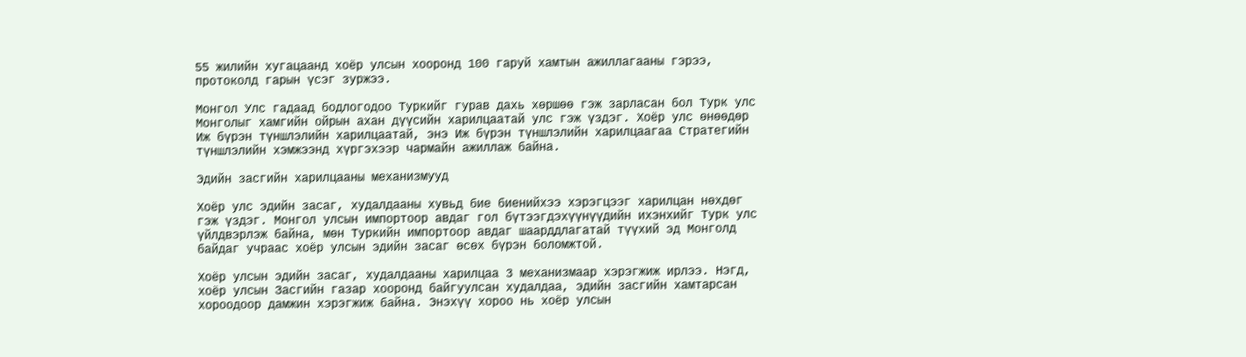55 жилийн хугацаанд хоёр улсын хооронд 100 гаруй хамтын ажиллагааны гэрээ, протоколд гарын үсэг зуржээ.

Монгол Улс гадаад бодлогодоо Туркийг гурав дахь хөршөө гэж зарласан бол Турк улс Монголыг хамгийн ойрын ахан дүүсийн харилцаатай улс гэж үздэг. Хоёр улс өнөөдөр Иж бүрэн түншлэлийн харилцаатай, энэ Иж бүрэн түншлэлийн харилцаагаа Стратегийн түншлэлийн хэмжээнд хүргэхээр чармайн ажиллаж байна.

Эдийн засгийн харилцааны механизмууд

Хоёр улс эдийн засаг, худалдааны хувьд бие биенийхээ хэрэгцээг харилцан нөхдөг гэж үздэг. Монгол улсын импортоор авдаг гол бүтээгдэхүүнүүдийн ихэнхийг Турк улс үйлдвэрлэж байна, мөн Туркийн импортоор авдаг шаарддлагатай түүхий эд Монголд байдаг учраас хоёр улсын эдийн засаг өсөх бүрэн боломжтой.

Хоёр улсын эдийн засаг, худалдааны харилцаа 3 механизмаар хэрэгжиж ирлээ. Нэгд, хоёр улсын Засгийн газар хооронд байгуулсан худалдаа, эдийн засгийн хамтарсан хороодоор дамжин хэрэгжиж байна. Энэхүү хороо нь хоёр улсын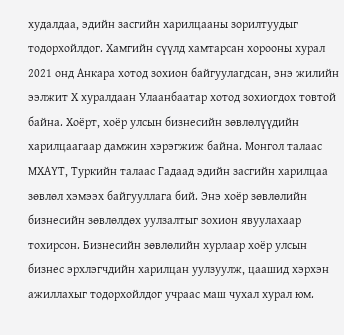худалдаа, эдийн засгийн харилцааны зорилтуудыг тодорхойлдог. Хамгийн сүүлд хамтарсан хорооны хурал 2021 онд Анкара хотод зохион байгуулагдсан, энэ жилийн ээлжит Х хуралдаан Улаанбаатар хотод зохиогдох товтой байна. Хоёрт, хоёр улсын бизнесийн зөвлөлүүдийн харилцаагаар дамжин хэрэгжиж байна. Монгол талаас МХАҮТ, Туркийн талаас Гадаад эдийн засгийн харилцаа зөвлөл хэмээх байгууллага бий. Энэ хоёр зөвлөлийн бизнесийн зөвлөлдөх уулзалтыг зохион явуулахаар тохирсон. Бизнесийн зөвлөлийн хурлаар хоёр улсын бизнес эрхлэгчдийн харилцан уулзуулж, цаашид хэрхэн ажиллахыг тодорхойлдог учраас маш чухал хурал юм.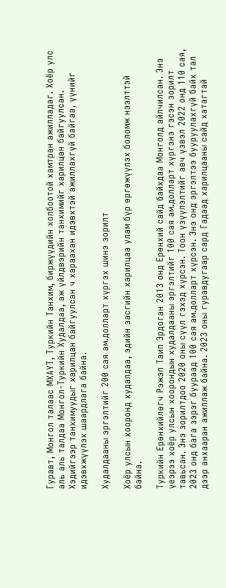Гуравт, Монгол талаас МХАҮТ, Туркийн Танхим, биржүүдийн холбоотой хамтран ажилладаг. Хоёр улс аль аль талдаа Монгол-Туркийн Худалдаа, аж үйлдвэрийн танхимийг харилцан байгуулсан. Хэдийгээр танхимуудыг харилцан байгуулсан ч хараахан идэвхтэй ажиллахгүй байгаа, үүнийг идэвхжүүлэх шаардлага байна.

Худалдааны эргэлтийг 200 сая ам.долларт хүргэх шинэ зорилт

Хоёр улсын хооронд худалдаа, эдийн засгийн харилцаа улам бүр өргөжүүлэх боломж нээлттэй байна.

Туркийн Ерөнхийлөгч Рэжэп Таип Эрдоган 2013 онд Ерөнхий сайд байхдаа Монголд айлчилсан. Энэ үеэрээ хоёр улсын хоорондын худалдааны эргэлтийг 100 сая ам.долларт хүргэнэ гэсэн зорилт тавьсан. Энэ зорилтдоо 2020 оны сүүл гэхэд хүрсэн. Тоон үзүүлэлтийг авч үзвэл 2022 онд 110 сая, 2023 онд бага зэрэг буураад 100 сая ам.долларт хүрсэн. Энэ онд эргэлтээ бууруулахгүй байх тал дээр анхааран ажиллаж байна. 2023 оны гуравдугаар сард Гадаад харилцааны сайд хатагтай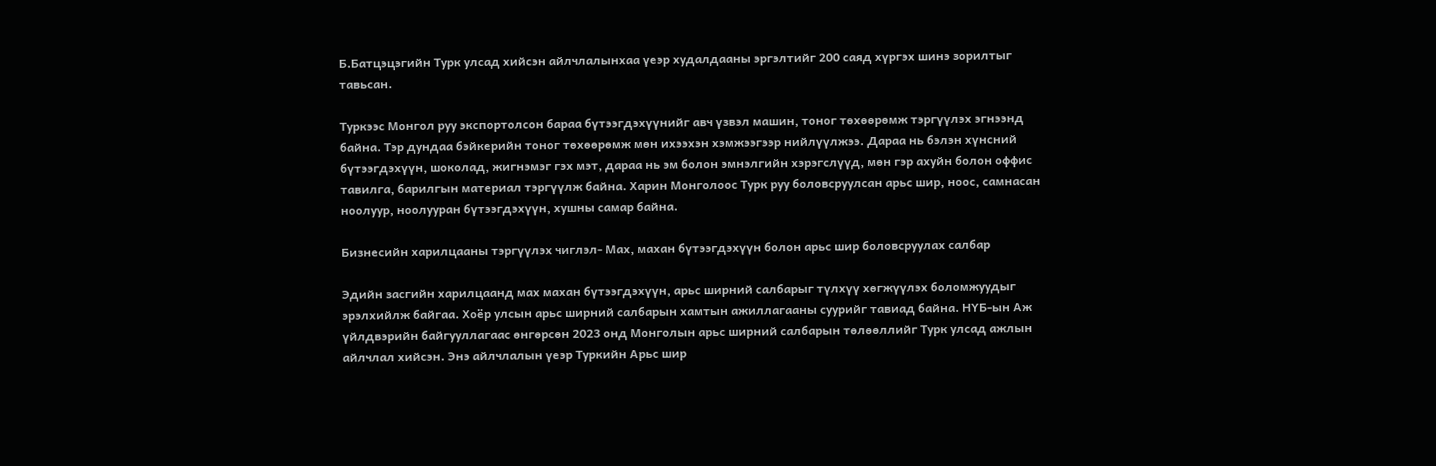Б.Батцэцэгийн Турк улсад хийсэн айлчлалынхаа үеэр худалдааны эргэлтийг 200 саяд хүргэх шинэ зорилтыг тавьсан.

Туркээс Монгол руу экспортолсон бараа бүтээгдэхүүнийг авч үзвэл машин, тоног төхөөрөмж тэргүүлэх эгнээнд байна. Тэр дундаа бэйкерийн тоног төхөөрөмж мөн ихээхэн хэмжээгээр нийлүүлжээ. Дараа нь бэлэн хүнсний бүтээгдэхүүн, шоколад, жигнэмэг гэх мэт, дараа нь эм болон эмнэлгийн хэрэгслүүд, мөн гэр ахуйн болон оффис тавилга, барилгын материал тэргүүлж байна. Харин Монголоос Турк руу боловсруулсан арьс шир, ноос, самнасан ноолуур, ноолууран бүтээгдэхүүн, хушны самар байна.

Бизнесийн харилцааны тэргүүлэх чиглэл- Мах, махан бүтээгдэхүүн болон арьс шир боловсруулах салбар

Эдийн засгийн харилцаанд мах махан бүтээгдэхүүн, арьс ширний салбарыг түлхүү хөгжүүлэх боломжуудыг эрэлхийлж байгаа. Хоёр улсын арьс ширний салбарын хамтын ажиллагааны суурийг тавиад байна. НҮБ-ын Аж үйлдвэрийн байгууллагаас өнгөрсөн 2023 онд Монголын арьс ширний салбарын төлөөллийг Турк улсад ажлын айлчлал хийсэн. Энэ айлчлалын үеэр Туркийн Арьс шир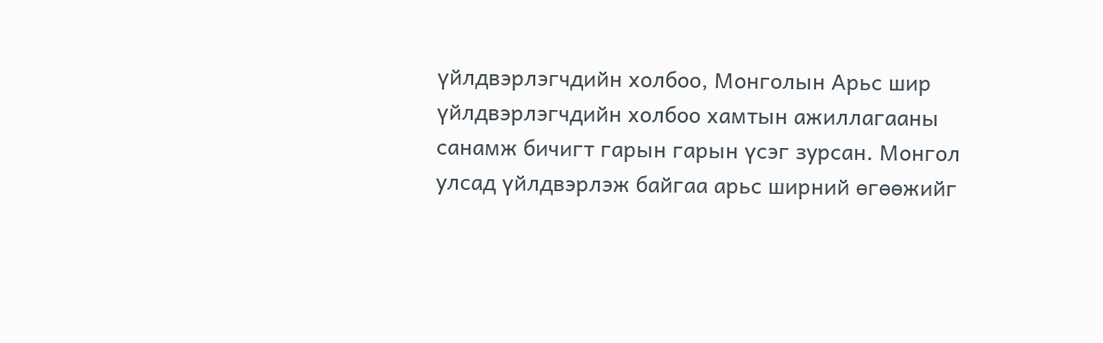үйлдвэрлэгчдийн холбоо, Монголын Арьс шир үйлдвэрлэгчдийн холбоо хамтын ажиллагааны санамж бичигт гарын гарын үсэг зурсан. Монгол улсад үйлдвэрлэж байгаа арьс ширний өгөөжийг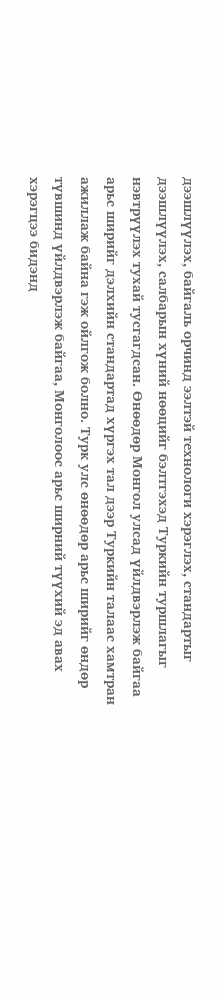дээшлүүлэх, байгаль орчинд ээлтэй технологи хэрэглэх, стандартыг дээшлүүлэх, салбарын хүний нөөцийг бэлтгэхэд Туркийн туршлагыг нэвтрүүлэх тухай тусгагдсан. Өнөөдөр Монгол улсад үйлдвэрлэж байгаа арьс ширийг дэлхийн стандартад хүргэх тал дээр Туркийн талаас хамтран ажиллаж байна гэж ойлгож болно. Турк улс өнөөдөр арьс ширийг өндөр түвшинд үйлдвэрлэж байгаа, Монголоос арьс ширний түүхий эд авах хэрэгцээ бидэнд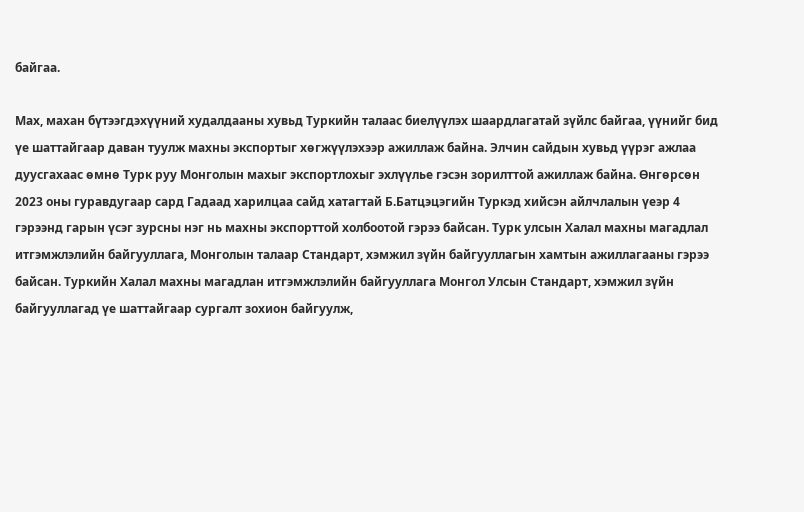байгаа.

Мах, махан бүтээгдэхүүний худалдааны хувьд Туркийн талаас биелүүлэх шаардлагатай зүйлс байгаа, үүнийг бид үе шаттайгаар даван туулж махны экспортыг хөгжүүлэхээр ажиллаж байна. Элчин сайдын хувьд үүрэг ажлаа дуусгахаас өмнө Турк руу Монголын махыг экспортлохыг эхлүүлье гэсэн зорилттой ажиллаж байна. Өнгөрсөн 2023 оны гуравдугаар сард Гадаад харилцаа сайд хатагтай Б.Батцэцэгийн Туркэд хийсэн айлчлалын үеэр 4 гэрээнд гарын үсэг зурсны нэг нь махны экспорттой холбоотой гэрээ байсан. Турк улсын Халал махны магадлал итгэмжлэлийн байгууллага, Монголын талаар Стандарт, хэмжил зүйн байгууллагын хамтын ажиллагааны гэрээ байсан. Туркийн Халал махны магадлан итгэмжлэлийн байгууллага Монгол Улсын Стандарт, хэмжил зүйн байгууллагад үе шаттайгаар сургалт зохион байгуулж,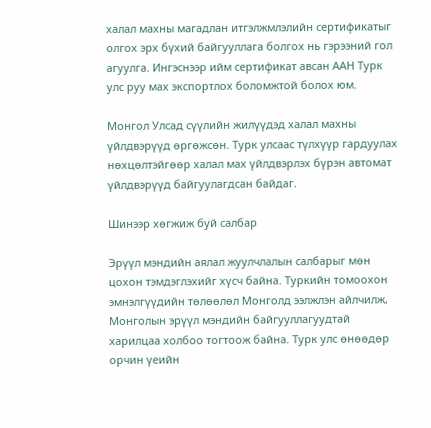халал махны магадлан итгэлжмлэлийн сертификатыг олгох эрх бүхий байгууллага болгох нь гэрээний гол агуулга. Ингэснээр ийм сертификат авсан ААН Турк улс руу мах экспортлох боломжтой болох юм.

Монгол Улсад сүүлийн жилүүдэд халал махны үйлдвэрүүд өргөжсөн. Турк улсаас түлхүүр гардуулах нөхцөлтэйгөөр халал мах үйлдвэрлэх бүрэн автомат үйлдвэрүүд байгуулагдсан байдаг.

Шинээр хөгжиж буй салбар

Эрүүл мэндийн аялал жуулчлалын салбарыг мөн цохон тэмдэглэхийг хүсч байна. Туркийн томоохон эмнэлгүүдийн төлөөлөл Монголд ээлжлэн айлчилж, Монголын эрүүл мэндийн байгууллагуудтай харилцаа холбоо тогтоож байна. Турк улс өнөөдөр орчин үеийн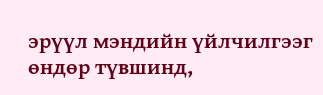эрүүл мэндийн үйлчилгээг өндөр түвшинд,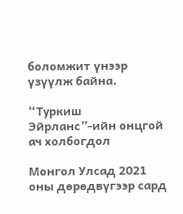боломжит үнээр үзүүлж байна.

“Туркиш Эйрланс”-ийн онцгой ач холбогдол

Монгол Улсад 2021 оны дөрөдвүгээр сард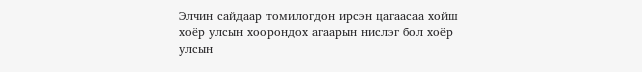Элчин сайдаар томилогдон ирсэн цагаасаа хойш хоёр улсын хоорондох агаарын нислэг бол хоёр улсын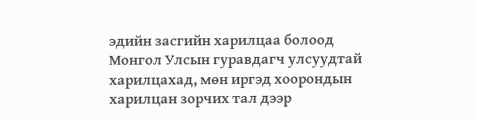эдийн засгийн харилцаа болоод Монгол Улсын гуравдагч улсуудтай харилцахад, мөн иргэд хоорондын харилцан зорчих тал дээр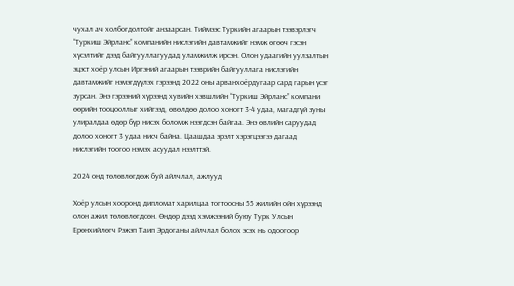чухал ач холбогдолтойг анзаарсан. Тиймээс Туркийн агаарын тээвэрлэгч “Туркиш Эйрланс” компанийн нислэгийн давтамжийг нэмж өгөөч гэсэн хүсэлтийг дээд байгууллагуудад уламжилж ирсэн. Олон удаагийн уулзалтын эцэст хоёр улсын Иргэний агаарын тээврийн байгууллага нислэгийн давтамжийг нэмэгдүүлэх гэрээнд 2022 оны арванхоёрдугаар сард гарын үсэг зурсан. Энэ гэрээний хүрээнд хувийн хэвшлийн “Туркиш Эйрланс” компани өөрийн тооцооллыг хийгээд, өвөлдөө долоо хоногт 3-4 удаа, магадгүй зуны улиралдаа өдөр бүр нисэх боломж нээгдсэн байгаа. Энэ өвлийн саруудад долоо хоногт 3 удаа нисч байна. Цаашдаа эрэлт хэрэгцээгээ дагаад нислэгийн тоогоо нэмэх асуудал нээлттэй.

2024 онд төлөвлөгдөж буй айлчлал, ажлууд

Хоёр улсын хооронд дипломат харилцаа тогтоосны 55 жилийн ойн хүрээнд олон ажил төлөвлөгдсөн. Өндөр дээд хэмжээний буюу Турк Улсын Ерөнхийлөгч Рэжэп Таип Эрдоганы айлчлал болох эсэх нь одоогоор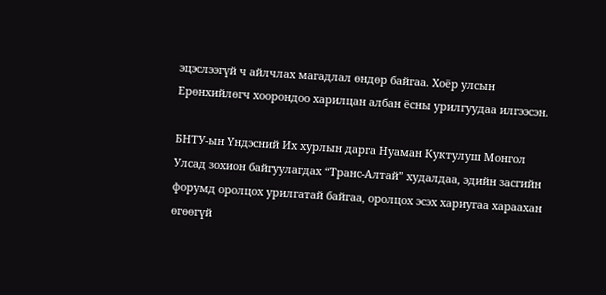эцэслээгүй ч айлчлах магадлал өндөр байгаа. Хоёр улсын Ерөнхийлөгч хоорондоо харилцан албан ёсны урилгуудаа илгээсэн.

БНТУ-ын Үндэсний Их хурлын дарга Нуаман Куктулуш Монгол Улсад зохион байгуулагдах “Транс-Алтай” худалдаа, эдийн засгийн форумд оролцох урилгатай байгаа, оролцох эсэх хариугаа хараахан өгөөгүй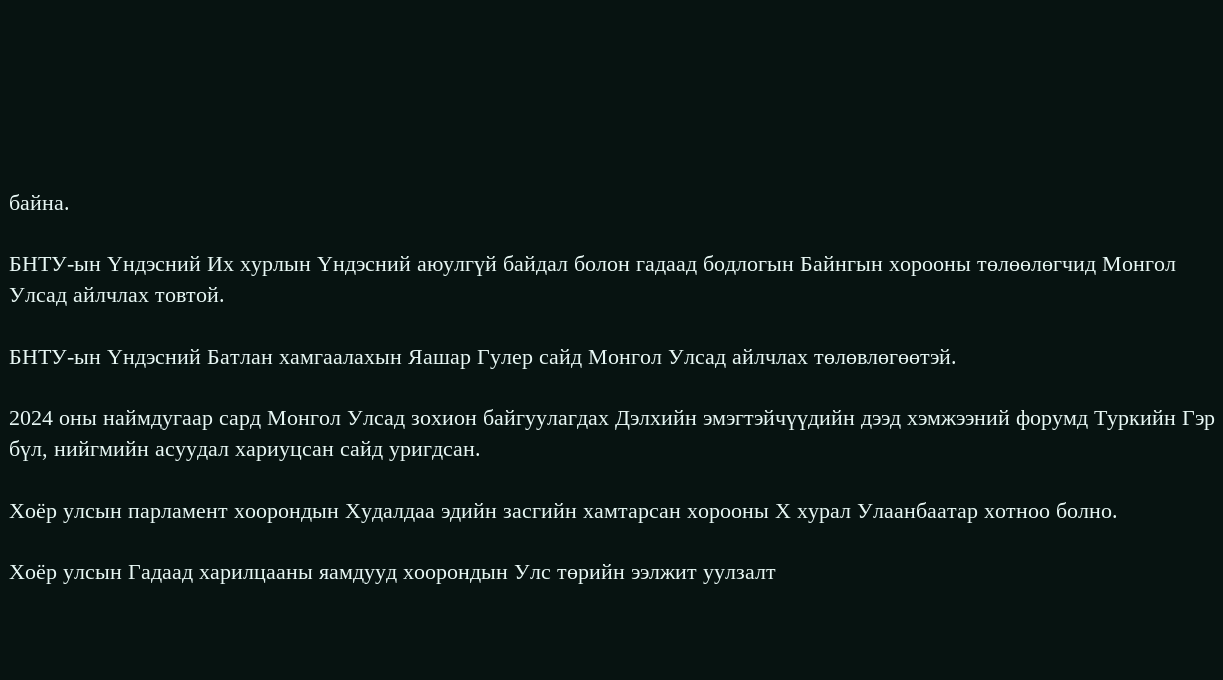байна.

БНТУ-ын Үндэсний Их хурлын Үндэсний аюулгүй байдал болон гадаад бодлогын Байнгын хорооны төлөөлөгчид Монгол Улсад айлчлах товтой.

БНТУ-ын Үндэсний Батлан хамгаалахын Яашар Гулер сайд Монгол Улсад айлчлах төлөвлөгөөтэй.

2024 оны наймдугаар сард Монгол Улсад зохион байгуулагдах Дэлхийн эмэгтэйчүүдийн дээд хэмжээний форумд Туркийн Гэр бүл, нийгмийн асуудал хариуцсан сайд уригдсан.

Хоёр улсын парламент хоорондын Худалдаа эдийн засгийн хамтарсан хорооны Х хурал Улаанбаатар хотноо болно.

Хоёр улсын Гадаад харилцааны яамдууд хоорондын Улс төрийн ээлжит уулзалт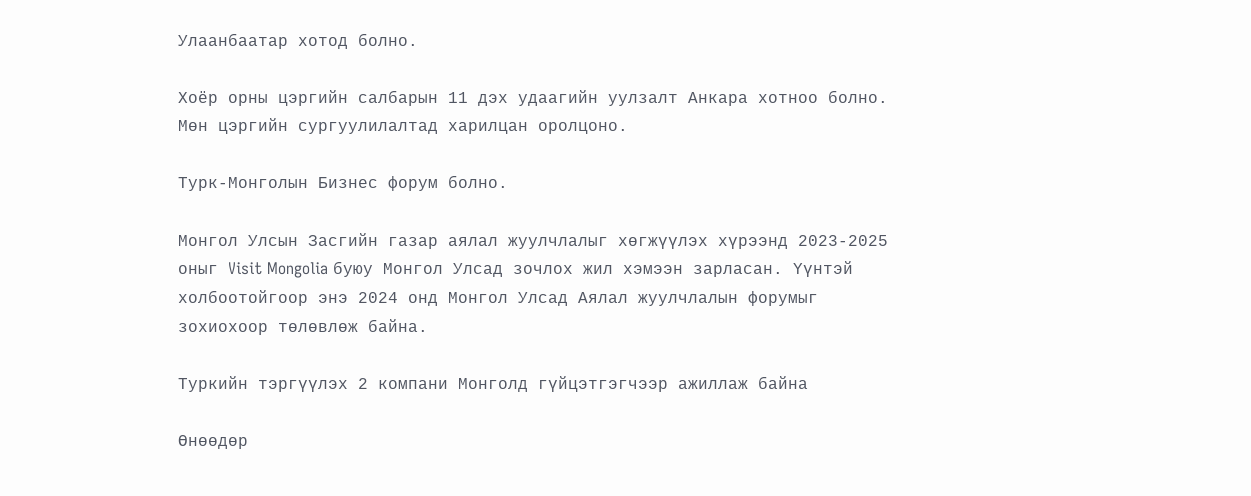Улаанбаатар хотод болно.

Хоёр орны цэргийн салбарын 11 дэх удаагийн уулзалт Анкара хотноо болно. Мөн цэргийн сургуулилалтад харилцан оролцоно.

Турк-Монголын Бизнес форум болно.

Монгол Улсын Засгийн газар аялал жуулчлалыг хөгжүүлэх хүрээнд 2023-2025 оныг Visit Mongolia буюу Монгол Улсад зочлох жил хэмээн зарласан. Үүнтэй холбоотойгоор энэ 2024 онд Монгол Улсад Аялал жуулчлалын форумыг зохиохоор төлөвлөж байна.

Туркийн тэргүүлэх 2 компани Монголд гүйцэтгэгчээр ажиллаж байна

Өнөөдөр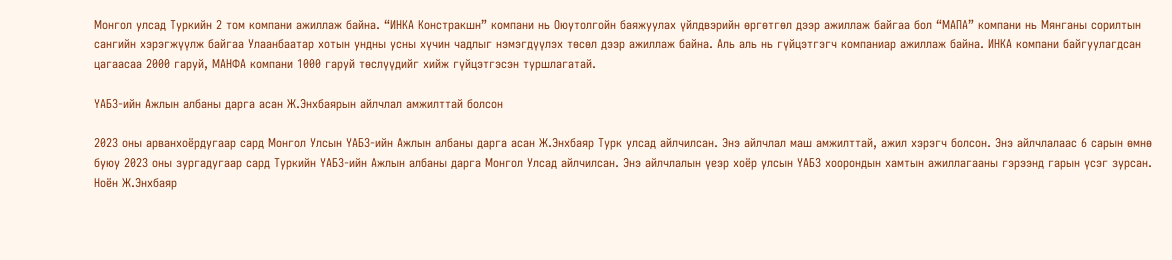Монгол улсад Туркийн 2 том компани ажиллаж байна. “ИНКА Констракшн” компани нь Оюутолгойн баяжуулах үйлдвэрийн өргөтгөл дээр ажиллаж байгаа бол “МАПА” компани нь Мянганы сорилтын сангийн хэрэгжүүлж байгаа Улаанбаатар хотын ундны усны хүчин чадлыг нэмэгдүүлэх төсөл дээр ажиллаж байна. Аль аль нь гүйцэтгэгч компаниар ажиллаж байна. ИНКА компани байгуулагдсан цагаасаа 2000 гаруй, МАНФА компани 1000 гаруй төслүүдийг хийж гүйцэтгэсэн туршлагатай.

ҮАБЗ-ийн Ажлын албаны дарга асан Ж.Энхбаярын айлчлал амжилттай болсон

2023 оны арванхоёрдугаар сард Монгол Улсын ҮАБЗ-ийн Ажлын албаны дарга асан Ж.Энхбаяр Турк улсад айлчилсан. Энэ айлчлал маш амжилттай, ажил хэрэгч болсон. Энэ айлчлалаас 6 сарын өмнө буюу 2023 оны зургадугаар сард Туркийн ҮАБЗ-ийн Ажлын албаны дарга Монгол Улсад айлчилсан. Энэ айлчлалын үеэр хоёр улсын ҮАБЗ хоорондын хамтын ажиллагааны гэрээнд гарын үсэг зурсан. Ноён Ж.Энхбаяр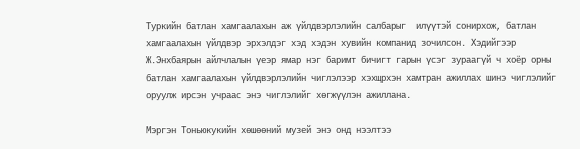Туркийн батлан хамгаалахын аж үйлдвэрлэлийн салбарыг  илүүтэй сонирхож, батлан хамгаалахын үйлдвэр эрхэлдэг хэд хэдэн хувийн компанид зочилсон. Хэдийгээр Ж.Энхбаярын айлчлалын үеэр ямар нэг баримт бичигт гарын үсэг зураагүй ч хоёр орны батлан хамгаалахын үйлдвэрлэлийн чиглэлээр хэхщрхэн хамтран ажиллах шинэ чиглэлийг оруулж ирсэн учраас энэ чиглэлийг хөгжүүлэн ажиллана.

Мэргэн Тоньюкукийн хөшөөний музей энэ онд нээлтээ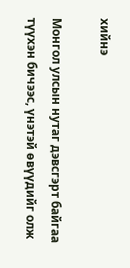хийнэ

Монгол улсын нутаг дэвсгэрт байгаа түүхэн бичээс, үнэтэй өвүүдийг олж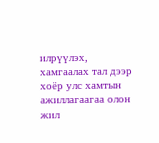илрүүлэх, хамгаалах тал дээр хоёр улс хамтын ажиллагаагаа олон жил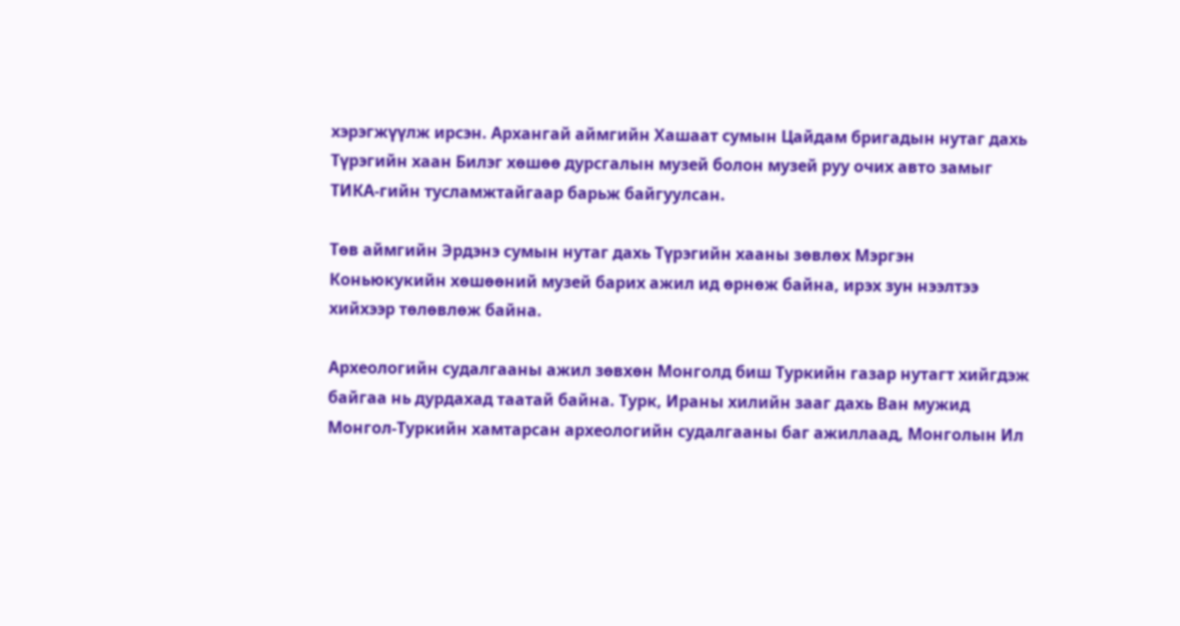хэрэгжүүлж ирсэн. Архангай аймгийн Хашаат сумын Цайдам бригадын нутаг дахь Түрэгийн хаан Билэг хөшөө дурсгалын музей болон музей руу очих авто замыг ТИКА-гийн тусламжтайгаар барьж байгуулсан.

Төв аймгийн Эрдэнэ сумын нутаг дахь Түрэгийн хааны зөвлөх Мэргэн Коньюкукийн хөшөөний музей барих ажил ид өрнөж байна, ирэх зун нээлтээ хийхээр төлөвлөж байна.

Археологийн судалгааны ажил зөвхөн Монголд биш Туркийн газар нутагт хийгдэж байгаа нь дурдахад таатай байна. Турк, Ираны хилийн зааг дахь Ван мужид Монгол-Туркийн хамтарсан археологийн судалгааны баг ажиллаад, Монголын Ил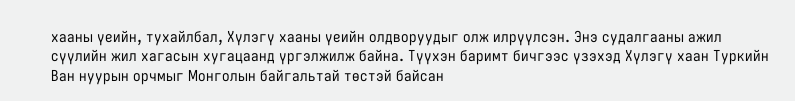хааны үеийн, тухайлбал, Хүлэгү хааны үеийн олдворуудыг олж илрүүлсэн. Энэ судалгааны ажил сүүлийн жил хагасын хугацаанд үргэлжилж байна. Түүхэн баримт бичгээс үзэхэд Хүлэгү хаан Туркийн Ван нуурын орчмыг Монголын байгальтай төстэй байсан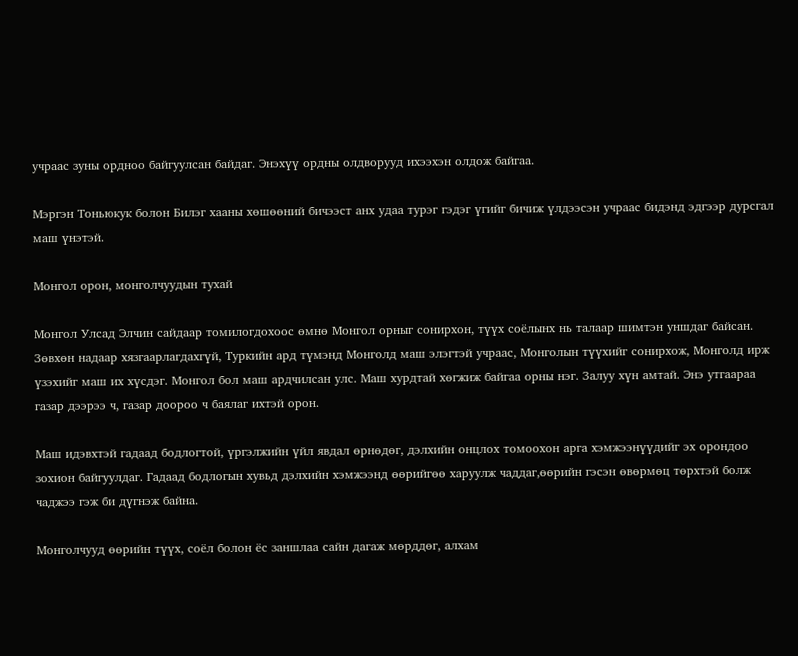учраас зуны ордноо байгуулсан байдаг. Энэхүү ордны олдворууд ихээхэн олдож байгаа.

Мэргэн Тоньюкук болон Билэг хааны хөшөөний бичээст анх удаа турэг гэдэг үгийг бичиж үлдээсэн учраас бидэнд эдгээр дурсгал маш үнэтэй.

Монгол орон, монголчуудын тухай

Монгол Улсад Элчин сайдаар томилогдохоос өмнө Монгол орныг сонирхон, түүх соёлынх нь талаар шимтэн уншдаг байсан. Зөвхөн надаар хязгаарлагдахгүй, Туркийн ард түмэнд Монголд маш элэгтэй учраас, Монголын түүхийг сонирхож, Монголд ирж үзэхийг маш их хүсдэг. Монгол бол маш ардчилсан улс. Маш хурдтай хөгжиж байгаа орны нэг. Залуу хүн амтай. Энэ утгаараа газар дээрээ ч, газар доороо ч баялаг ихтэй орон.

Маш идэвхтэй гадаад бодлогтой, үргэлжийн үйл явдал өрнөдөг, дэлхийн онцлох томоохон арга хэмжээнүүдийг эх орондоо зохион байгуулдаг. Гадаад бодлогын хувьд дэлхийн хэмжээнд өөрийгөө харуулж чаддаг,өөрийн гэсэн өвөрмөц төрхтэй болж чаджээ гэж би дүгнэж байна.

Монголчууд өөрийн түүх, соёл болон ёс заншлаа сайн дагаж мөрддөг, алхам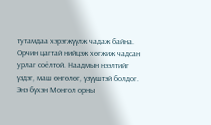тутамдаа хэрэгжүүлж чадаж байна. Орчин цагтай нийцэж хөгжиж чадсан урлаг соёлтой. Наадмын нээлтийг үздэг, маш өнгөлөг, үзүүштэй болдог. Энэ бүхэн Монгол орны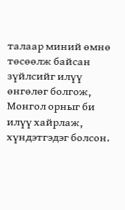талаар миний өмнө төсөөлж байсан зүйлсийг илүү өнгөлөг болгож, Монгол орныг би илүү хайрлаж, хүндэтгэдэг болсон.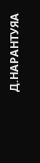Д.НАРАНТУЯА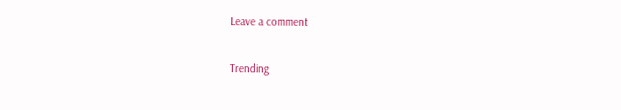Leave a comment

Trending